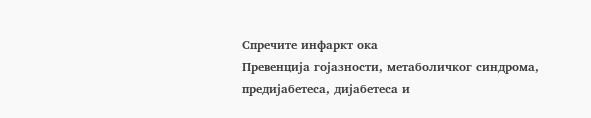Спречите инфаркт ока
Превенција гојазности, метаболичког синдрома, предијабетеса, дијабетеса и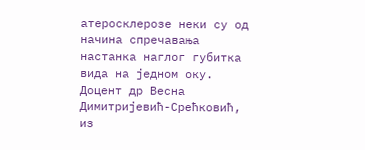атеросклерозе неки су од начина спречавања настанка наглог губитка вида на једном оку. Доцент др Весна Димитријевић-Срећковић, из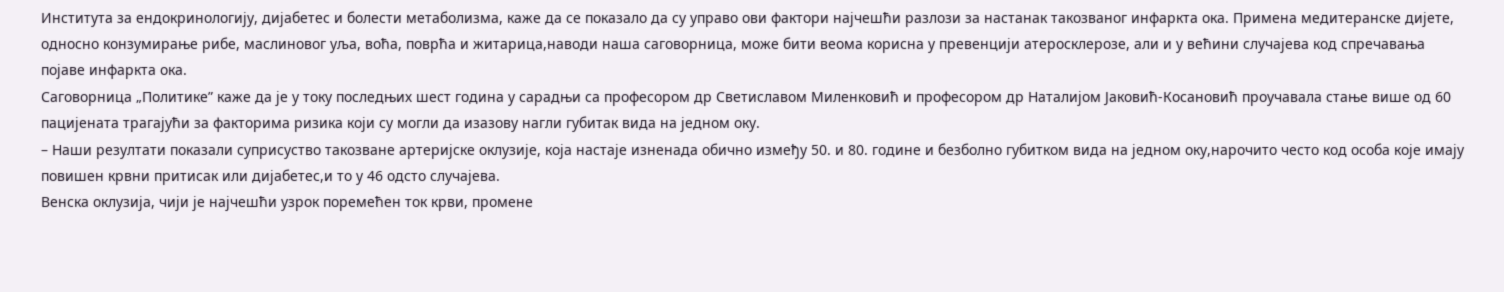Института за ендокринологију, дијабетес и болести метаболизма, каже да се показало да су управо ови фактори најчешћи разлози за настанак такозваног инфаркта ока. Примена медитеранске дијете, односно конзумирање рибе, маслиновог уља, воћа, поврћа и житарица,наводи наша саговорница, може бити веома корисна у превенцији атеросклерозе, али и у већини случајева код спречавања појаве инфаркта ока.
Саговорница „Политике” каже да је у току последњих шест година у сарадњи са професором др Светиславом Миленковић и професором др Наталијом Јаковић-Косановић проучавала стање више од 60 пацијената трагајући за факторима ризика који су могли да изазову нагли губитак вида на једном оку.
– Наши резултати показали суприсуство такозване артеријске оклузије, која настаје изненада обично између 50. и 80. године и безболно губитком вида на једном оку,нарочито често код особа које имају повишен крвни притисак или дијабетес,и то у 46 одсто случајева.
Венска оклузија, чији је најчешћи узрок поремећен ток крви, промене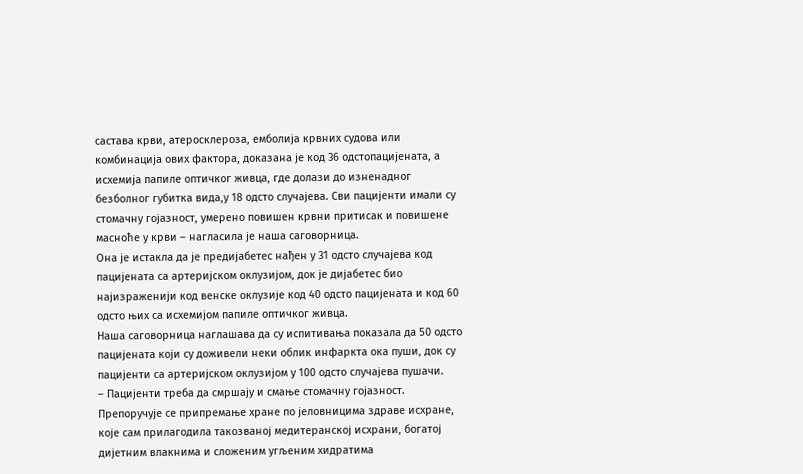састава крви, атеросклероза, емболија крвних судова или комбинација ових фактора, доказана је код 36 одстопацијената, а исхемија папиле оптичког живца, где долази до изненадног безболног губитка вида,у 18 одсто случајева. Сви пацијенти имали су стомачну гојазност, умерено повишен крвни притисак и повишене масноће у крви – нагласила је наша саговорница.
Она је истакла да је предијабетес нађен у 31 одсто случајева код пацијената са артеријском оклузијом, док је дијабетес био најизраженији код венске оклузије код 40 одсто пацијената и код 60 одсто њих са исхемијом папиле оптичког живца.
Наша саговорница наглашава да су испитивања показала да 50 одсто пацијената који су доживели неки облик инфаркта ока пуши, док су пацијенти са артеријском оклузијом у 100 одсто случајева пушачи.
– Пацијенти треба да смршају и смање стомачну гојазност. Препоручује се припремање хране по јеловницима здраве исхране, које сам прилагодила такозваној медитеранској исхрани, богатој дијетним влакнима и сложеним угљеним хидратима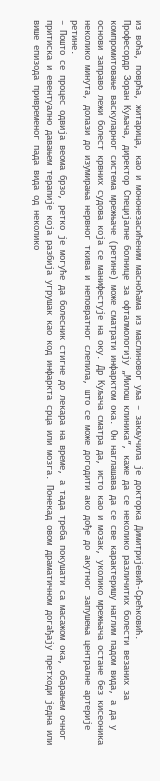из воћа, поврћа, житарица, као и мононезасићеним масноћама из маслиновог уља – закључила је докторка Димитријевић-Срећковић.
Професордр Зоран Куљача, директор Специјалне болнице за офталмологију „Милош клиника”, каже да се неколико различитих болести везаних за компромитовање васкуларног система мрежњаче (ретине) може сматрати инфарктом ока. Он наглашава да се све карактеришу наглим падом вида, а да у основи заправо лежи болест крвних судова која се манифестује на оку. Др Куљача сматра да, исто као и мозак, уколико мрежњача остане без кисеоника неколико минута, долази до изумирања нервног ткива и неповратног слепила, што се може догодити ако дође до акутног запушења централне артерије ретине.
– Пошто се процес одвија веома брзо, ретко је могуће да болесник стигне до лекара на време, а тада треба покушати са масажом ока, обарањем очног притиска и евентуално давањем терапије која разбија угрушак као код инфаркта срца или мозга. Понекад овом драматичном догађају претходи једна или више епизода привременог пада вида од неколико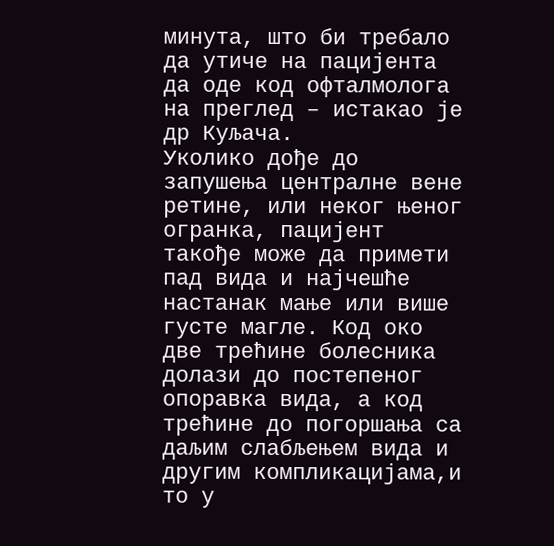минута, што би требало да утиче на пацијента да оде код офталмолога на преглед – истакао је др Куљача.
Уколико дође до запушења централне вене ретине, или неког њеног огранка, пацијент такође може да примети пад вида и најчешће настанак мање или више густе магле. Код око две трећине болесника долази до постепеног опоравка вида, а код трећине до погоршања са даљим слабљењем вида и другим компликацијама,и то у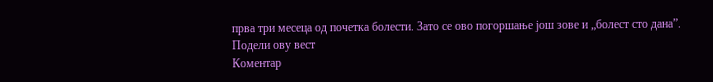прва три месеца од почетка болести. Зато се ово погоршање још зове и „болест сто дана”.
Подели ову вест
Комeнтар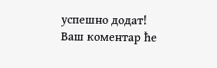успeшно додат!
Ваш комeнтар ћe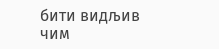бити видљив чим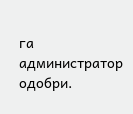га администратор одобри.